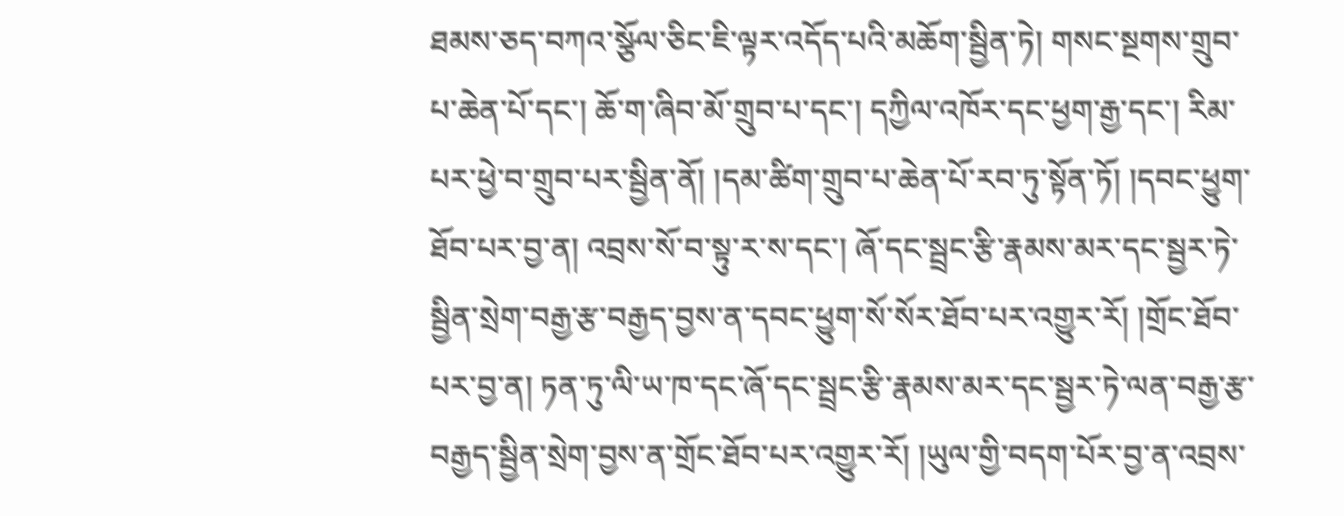ཐམས་ཅད་བཀའ་སྩོལ་ཅིང་ཇི་ལྟར་འདོད་པའི་མཆོག་སྦྱིན་ཏེ། གསང་སྔགས་གྲུབ་པ་ཆེན་པོ་དང་། ཆོ་ག་ཞིབ་མོ་གྲུབ་པ་དང་། དཀྱིལ་འཁོར་དང་ཕྱག་རྒྱ་དང་། རིམ་པར་ཕྱེ་བ་གྲུབ་པར་སྦྱིན་ནོ། །དམ་ཚིག་གྲུབ་པ་ཆེན་པོ་རབ་ཏུ་སྟོན་ཏོ། །དབང་ཕྱུག་ཐོབ་པར་བྱ་ན། འབྲས་སོ་བ་སྟུ་ར་ས་དང་། ཞོ་དང་སྦྲང་རྩི་རྣམས་མར་དང་སྦྱར་ཏེ་སྦྱིན་སྲེག་བརྒྱ་རྩ་བརྒྱད་བྱས་ན་དབང་ཕྱུག་སོ་སོར་ཐོབ་པར་འགྱུར་རོ། །གྲོང་ཐོབ་པར་བྱ་ན། ཏན་ཏུ་ལི་ཡ་ཁ་དང་ཞོ་དང་སྦྲང་རྩི་རྣམས་མར་དང་སྦྱར་ཏེ་ལན་བརྒྱ་རྩ་བརྒྱད་སྦྱིན་སྲེག་བྱས་ན་གྲོང་ཐོབ་པར་འགྱུར་རོ། །ཡུལ་གྱི་བདག་པོར་བྱ་ན་འབྲས་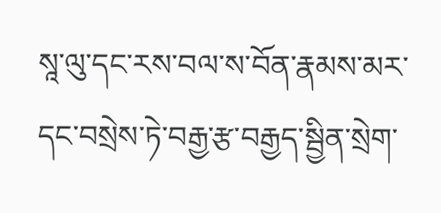སཱ་ལུ་དང་རས་བལ་ས་བོན་རྣམས་མར་དང་བསྲེས་ཏེ་བརྒྱ་རྩ་བརྒྱད་སྦྱིན་སྲེག་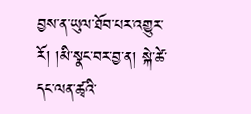བྱས་ན་ཡུལ་ཐོབ་པར་འགྱུར་རོ། །མི་སྣང་བར་བྱ་ན། སྐེ་ཚེ་དང་ལན་ཚྭའི་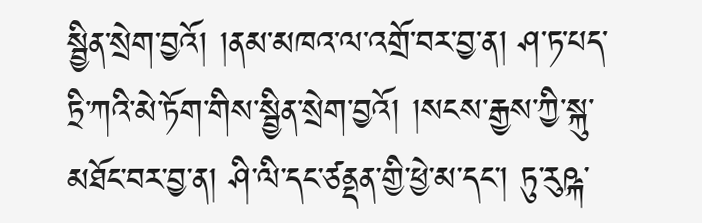སྦྱིན་སྲེག་བྱའོ། །ནམ་མཁའ་ལ་འགྲོ་བར་བྱ་ན། ཤ་ཏ་པད་ཏྲི་ཀའི་མེ་ཏོག་གིས་སྦྱིན་སྲེག་བྱའོ། །སངས་རྒྱས་ཀྱི་སྐུ་མཐོང་བར་བྱ་ན། ཤི་ལི་དང་ཙནྡན་གྱི་ཕྱེ་མ་དང་། ཏུ་རུཥྐ་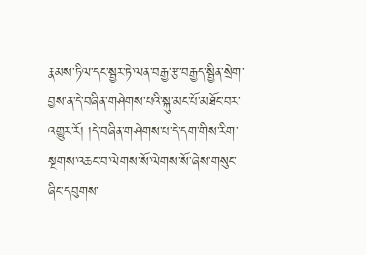རྣམས་ཏིལ་དང་སྦྱར་ཏེ་ལན་བརྒྱ་རྩ་བརྒྱད་སྦྱིན་སྲེག་བྱས་ན་དེ་བཞིན་གཤེགས་པའི་སྐུ་མང་པོ་མཐོང་བར་འགྱུར་རོ། །དེ་བཞིན་གཤེགས་པ་དེ་དག་གིས་རིག་སྔགས་འཆང་བ་ལེགས་སོ་ལེགས་སོ་ཞེས་གསུང་ཞིང་དབུགས་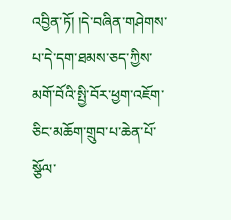འབྱིན་ཏོ། །དེ་བཞིན་གཤེགས་པ་དེ་དག་ཐམས་ཅད་ཀྱིས་མགོ་བོའི་སྤྱི་བོར་ཕྱག་འཇོག་ཅིང་མཆོག་གྲུབ་པ་ཆེན་པོ་སྩོལ་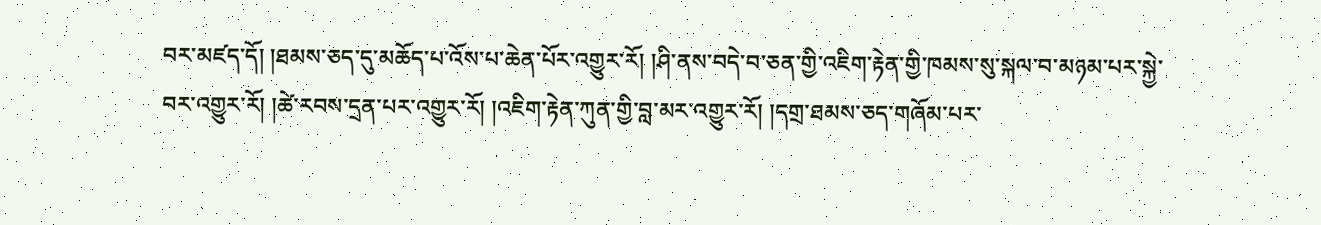བར་མཛད་དོ། །ཐམས་ཅད་དུ་མཆོད་པ་འོས་པ་ཆེན་པོར་འགྱུར་རོ། །ཤི་ནས་བདེ་བ་ཅན་གྱི་འཇིག་རྟེན་གྱི་ཁམས་སུ་སྐལ་བ་མཉམ་པར་སྐྱེ་བར་འགྱུར་རོ། །ཚེ་རབས་དྲན་པར་འགྱུར་རོ། །འཇིག་རྟེན་ཀུན་གྱི་བླ་མར་འགྱུར་རོ། །དགྲ་ཐམས་ཅད་གཞོམ་པར་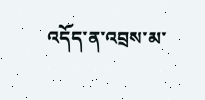འདོད་ན་འབྲས་མ་